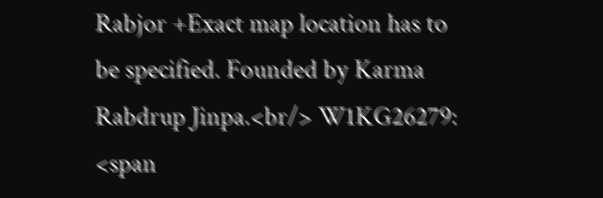Rabjor +Exact map location has to be specified. Founded by Karma Rabdrup Jinpa.<br/> W1KG26279: <span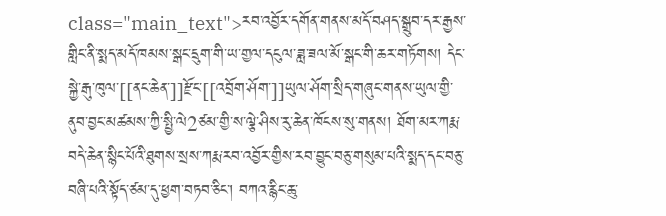class="main_text">རབ་འབྱོར་དགོན་གནས་མདོ་བཤད་སྒྲུབ་དར་རྒྱས་གླིང་ནི་སྨད་མདོ་ཁམས་སྒང་དྲུག་གི་ཡ་གྱལ་དངུལ་ཟླ་ཟལ་མོ་སྒང་གི་ཆར་གཏོགས། དེང་སྐྱེ་རྒུ་ཁུལ་[[ནང་ཆེན་]]རྫོང་[[འབྲོག་ཤོག་]]ཡུལ་ཤོག་སྲིད་གཞུང་གནས་ཡུལ་གྱི་ནུབ་བྱང་མཚམས་ཀྱི་སྤྱི་ལེ2ཙམ་གྱི་ས་ལྕེ་ཤིས་རུ་ཆེན་ཁོངས་སུ་གནས། ཐོག་མར་ཀརྨ་བདེ་ཆེན་སྙིང་པོའི་ཐུགས་སྲས་ཀརྨ་རབ་འབྱོར་གྱིས་རབ་བྱུང་བཅུ་གསུམ་པའི་སྨད་དང་བཅུ་བཞི་པའི་སྟོད་ཙམ་དུ་ཕྱག་བཏབ་ཅིང་། བཀའ་རྙིང་ཆུ་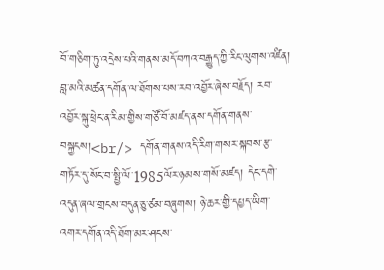བོ་གཅིག་ཏུ་འདྲེས་པའི་གནས་མདོ་བཀའ་བརྒྱུད་ཀྱི་རིང་ལུགས་འཛིན། བླ་མའི་མཚན་དགོན་ལ་ཐོགས་པས་རབ་འབྱོར་ཞེས་བརྗོད། རབ་འབྱོར་སྐུ་ཕྲེང་ན་རིམ་གྱིས་གཙོ་བོ་མཛད་ནས་དགོན་གནས་བསྐྱངས།<br/> དགོན་གནས་འདི་རིག་གསར་སྐབས་རྩ་གཏོར་དུ་སོང་བ་སྤྱི་ལོ་1985ལོར་ཉམས་གསོ་མཛད། དེང་དགེ་འདུན་ཞལ་གྲངས་བདུན་ཅུ་ཙམ་བཞུགས། ཉེ་ཆར་གྱི་དཔྱད་ཡིག་འགར་དགོན་འདི་ཐོག་མར་ཤངས་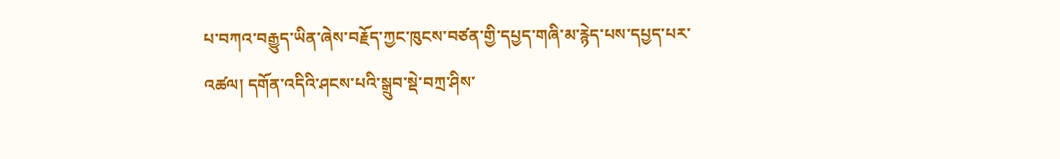པ་བཀའ་བརྒྱུད་ཡིན་ཞེས་བརྗོད་ཀྱང་ཁུངས་བཙན་གྱི་དཔྱད་གཞི་མ་རྙེད་པས་དཔྱད་པར་འཚལ། དགོན་འདིའི་ཤངས་པའི་སྒྲུབ་སྡེ་བཀྲ་ཤིས་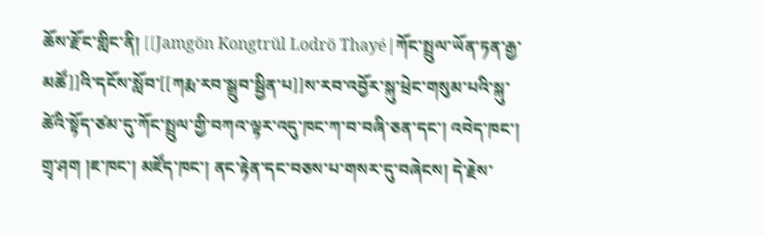ཆོས་རྫོང་གླིང་ནི། [[Jamgön Kongtrül Lodrö Thayé|ཀོང་སྤྲུལ་ཡོན་ཏན་རྒྱ་མཚོ]]འི་དངོས་སློབ་[[ཀརྨ་རབ་སྒྲུབ་སྦྱིན་པ]]ས་རབ་འབྱོར་སྐུ་ཕྲེང་གསུམ་པའི་སྐུ་ཚེའི་སྟོད་ཙམ་དུ་ཀོང་སྤྲུལ་གྱི་བཀའ་ལྟར་འདུ་ཁང་ཀ་བ་བཞི་ཅན་དང་། འབེད་ཁང་། གྲྭ་ཤག །ཇ་ཁང་། མཛོད་ཁང་། ནང་རྟེན་དང་བཅས་པ་གསར་དུ་བཞེངས། དེ་རྗེས་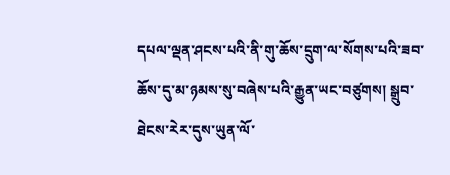དཔལ་ལྡན་ཤངས་པའི་ནི་གུ་ཆོས་དྲུག་ལ་སོགས་པའི་ཟབ་ཆོས་དུ་མ་ཉམས་སུ་བཞེས་པའི་རྒྱུན་ཡང་བཙུགས། སྒྲུབ་ཐེངས་རེར་དུས་ཡུན་ལོ་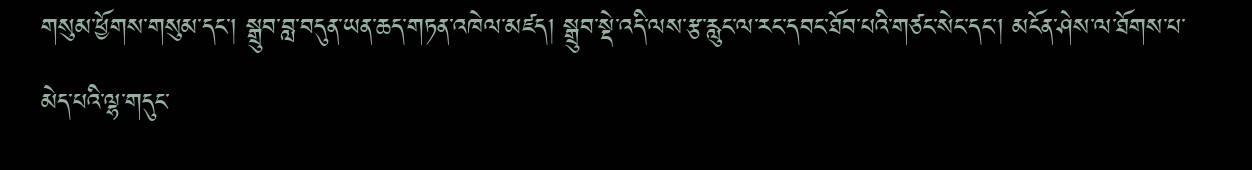གསུམ་ཕྱོགས་གསུམ་དང་། སྒྲུབ་བླ་བདུན་ཡན་ཆད་གཏན་འཁེལ་མཛད། སྒྲུབ་སྡེ་འདི་ལས་རྩ་རླུང་ལ་རང་དབང་ཐོབ་པའི་གཙང་སེང་དང་། མངོན་ཤེས་ལ་ཐོགས་པ་མེད་པའི་ལྷ་གདུང་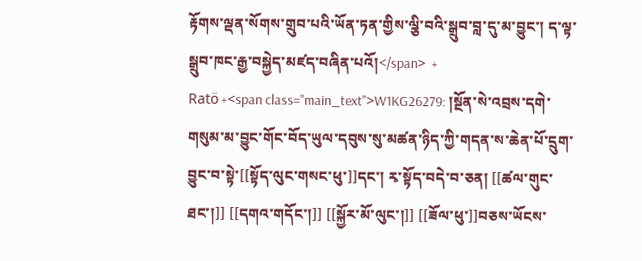རྟོགས་ལྡན་སོགས་གྲུབ་པའི་ཡོན་ཏན་གྱིས་ལྕི་བའི་སྒྲུབ་བླ་དུ་མ་བྱུང་། ད་ལྟ་སྒྲུབ་ཁང་རྒྱ་བསྐྱེད་མཛད་བཞིན་པའོ།</span>  +
Ratö +<span class="main_text">W1KG26279: །སྔོན་སེ་འབྲས་དགེ་གསུམ་མ་བྱུང་གོང་བོད་ཡུལ་དབུས་སུ་མཚན་ཉིད་ཀྱི་གདན་ས་ཆེན་པོ་དྲུག་བྱུང་བ་སྟེ་[[སྟོད་ལུང་གསང་ཕུ་]]དང་། རྭ་སྟོད་བདེ་བ་ཅན། [[ཚལ་གུང་ཐང་།]] [[དགའ་གདོང་།]] [[སྐྱོར་མོ་ལུང་།]] [[ཟོལ་ཕུ་]]བཅས་ཡོངས་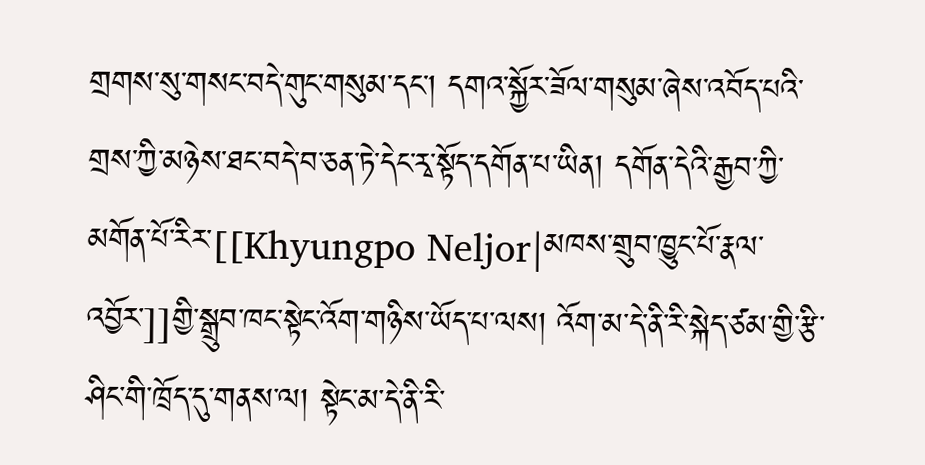གྲགས་སུ་གསང་བདེ་གུང་གསུམ་དང་། དགའ་སྐྱོར་ཟོལ་གསུམ་ཞེས་འབོད་པའི་གྲས་ཀྱི་མཉེས་ཐང་བདེ་བ་ཅན་ཏེ་དེང་རྭ་སྟོད་དགོན་པ་ཡིན། དགོན་དེའི་རྒྱབ་ཀྱི་མགོན་པོ་རིར་[[Khyungpo Neljor|མཁས་གྲུབ་ཁྱུང་པོ་རྣལ་འབྱོར་]]གྱི་སྒྲུབ་ཁང་སྟེང་འོག་གཉིས་ཡོད་པ་ལས། འོག་མ་དེ་ནི་རི་སྐེད་ཙམ་གྱི་རྩི་ཤིང་གི་ཁྲོད་དུ་གནས་ལ། སྟེང་མ་དེ་ནི་རི་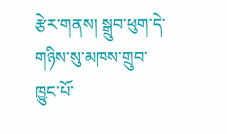རྩེར་གནས། སྒྲུབ་ཕུག་དེ་གཉིས་སུ་མཁས་གྲུབ་ཁྱུང་པོ་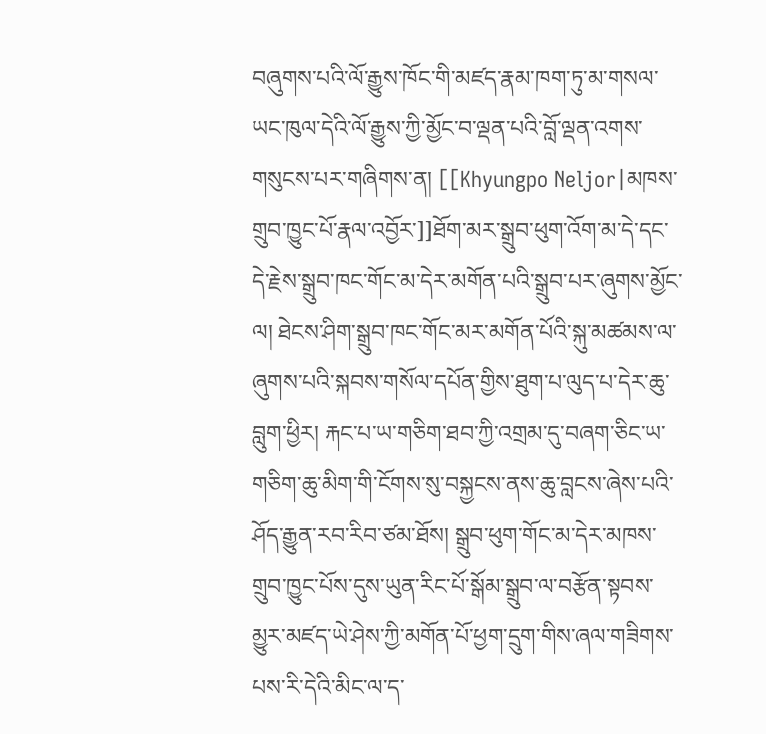བཞུགས་པའི་ལོ་རྒྱུས་ཁོང་གི་མཛད་རྣམ་ཁག་ཏུ་མ་གསལ་ཡང་ཁུལ་དེའི་ལོ་རྒྱུས་ཀྱི་མྱོང་བ་ལྡན་པའི་བློ་ལྡན་འགས་གསུངས་པར་གཞིགས་ན། [[Khyungpo Neljor|མཁས་གྲུབ་ཁྱུང་པོ་རྣལ་འབྱོར་]]ཐོག་མར་སྒྲུབ་ཕུག་འོག་མ་དེ་དང་དེ་རྗེས་སྒྲུབ་ཁང་གོང་མ་དེར་མགོན་པའི་སྒྲུབ་པར་ཞུགས་མྱོང་ལ། ཐེངས་ཤིག་སྒྲུབ་ཁང་གོང་མར་མགོན་པོའི་སྐུ་མཚམས་ལ་ཞུགས་པའི་སྐབས་གསོལ་དཔོན་གྱིས་ཐུག་པ་ལུད་པ་དེར་ཆུ་བླུག་ཕྱིར། རྐང་པ་ཡ་གཅིག་ཐབ་ཀྱི་འགྲམ་དུ་བཞག་ཅིང་ཡ་གཅིག་ཆུ་མིག་གི་ངོགས་སུ་བསྐྱངས་ནས་ཆུ་བླངས་ཞེས་པའི་ཤོད་རྒྱུན་རབ་རིབ་ཙམ་ཐོས། སྒྲུབ་ཕུག་གོང་མ་དེར་མཁས་གྲུབ་ཁྱུང་པོས་དུས་ཡུན་རིང་པོ་སྒོམ་སྒྲུབ་ལ་བརྩོན་སྟབས་མྱུར་མཛད་ཡེ་ཤེས་ཀྱི་མགོན་པོ་ཕྱག་དྲུག་གིས་ཞལ་གཟིགས་པས་རི་དེའི་མིང་ལ་ད་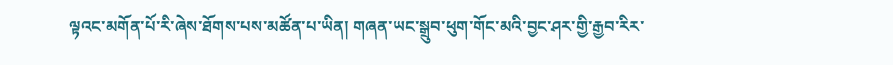ལྟའང་མགོན་པོ་རི་ཞེས་ཐོགས་པས་མཚོན་པ་ཡིན། གཞན་ཡང་སྒྲུབ་ཕུག་གོང་མའི་བྱང་ཤར་གྱི་རྒྱབ་རིར་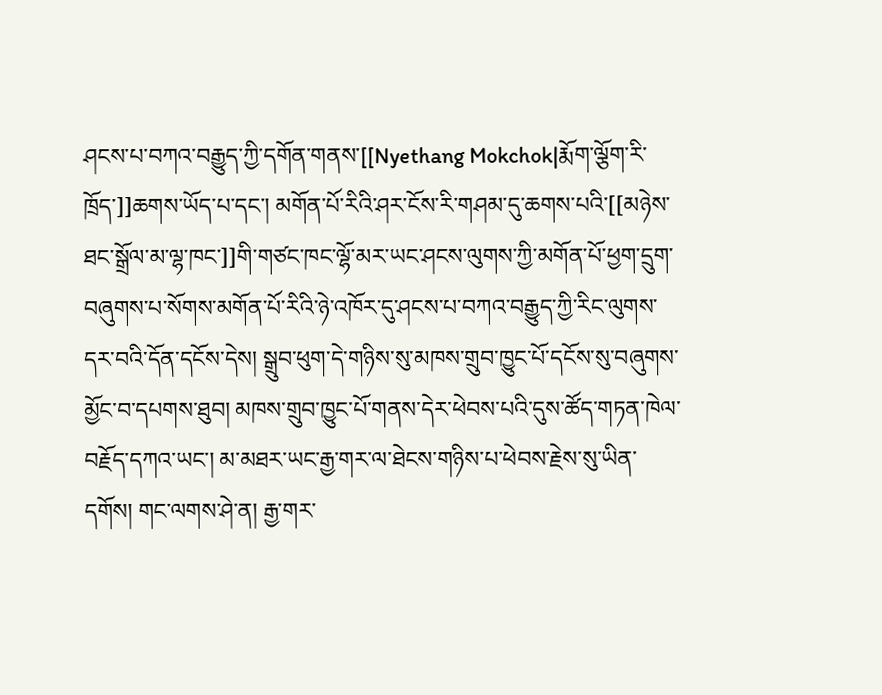ཤངས་པ་བཀའ་བརྒྱུད་ཀྱི་དགོན་གནས་[[Nyethang Mokchok|རྨོག་ལྕོག་རི་ཁྲོད་]]ཆགས་ཡོད་པ་དང་། མགོན་པོ་རིའི་ཤར་ངོས་རི་གཤམ་དུ་ཆགས་པའི་[[མཉེས་ཐང་སྒྲོལ་མ་ལྷ་ཁང་]]གི་གཙང་ཁང་ལྷོ་མར་ཡང་ཤངས་ལུགས་ཀྱི་མགོན་པོ་ཕྱག་དྲུག་བཞུགས་པ་སོགས་མགོན་པོ་རིའི་ཉེ་འཁོར་དུ་ཤངས་པ་བཀའ་བརྒྱུད་ཀྱི་རིང་ལུགས་དར་བའི་དོན་དངོས་དེས། སྒྲུབ་ཕུག་དེ་གཉིས་སུ་མཁས་གྲུབ་ཁྱུང་པོ་དངོས་སུ་བཞུགས་མྱོང་བ་དཔགས་ཐུབ། མཁས་གྲུབ་ཁྱུང་པོ་གནས་དེར་ཕེབས་པའི་དུས་ཚོད་གཏན་ཁེལ་བརྗོད་དཀའ་ཡང་། མ་མཐར་ཡང་རྒྱ་གར་ལ་ཐེངས་གཉིས་པ་ཕེབས་རྗེས་སུ་ཡིན་དགོས། གང་ལགས་ཤེ་ན། རྒྱ་གར་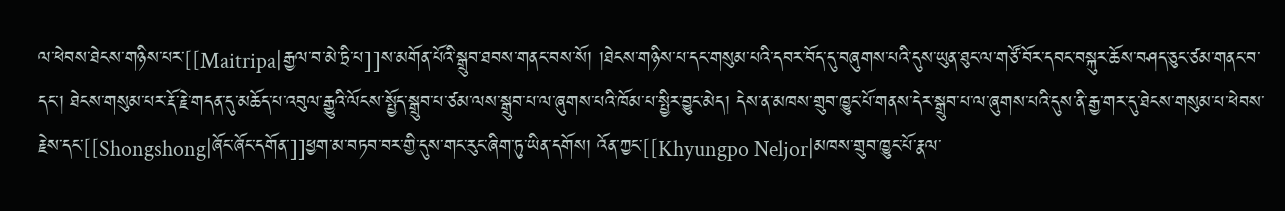ལ་ཕེབས་ཐེངས་གཉིས་པར་[[Maitripa|རྒྱལ་བ་མེ་ཏྲི་པ]]ས་མགོན་པོའི་སྒྲུབ་ཐབས་གནང་བས་སོ། །ཐེངས་གཉིས་པ་དང་གསུམ་པའི་དབར་བོད་དུ་བཞུགས་པའི་དུས་ཡུན་ཐུང་ལ་གཙོ་བོར་དབང་བསྐུར་ཆོས་བཤད་ཅུང་ཙམ་གནང་བ་དང་། ཐེངས་གསུམ་པར་རྡོ་རྗེ་གདན་དུ་མཆོད་པ་འབུལ་རྒྱུའི་ལོངས་སྤྱོད་སྒྲུབ་པ་ཙམ་ལས་སྒྲུབ་པ་ལ་ཞུགས་པའི་ཁོམ་པ་སྤྱིར་བྱུང་མེད། དེས་ན་མཁས་གྲུབ་ཁྱུང་པོ་གནས་དེར་སྒྲུབ་པ་ལ་ཞུགས་པའི་དུས་ནི་རྒྱ་གར་དུ་ཐེངས་གསུམ་པ་ཕེབས་རྗེས་དང་[[Shongshong|ཞོང་ཞོང་དགོན་]]ཕྱག་མ་བཏབ་བར་གྱི་དུས་གང་རུང་ཞིག་ཏུ་ཡིན་དགོས། འོན་ཀྱང་[[Khyungpo Neljor|མཁས་གྲུབ་ཁྱུང་པོ་རྣལ་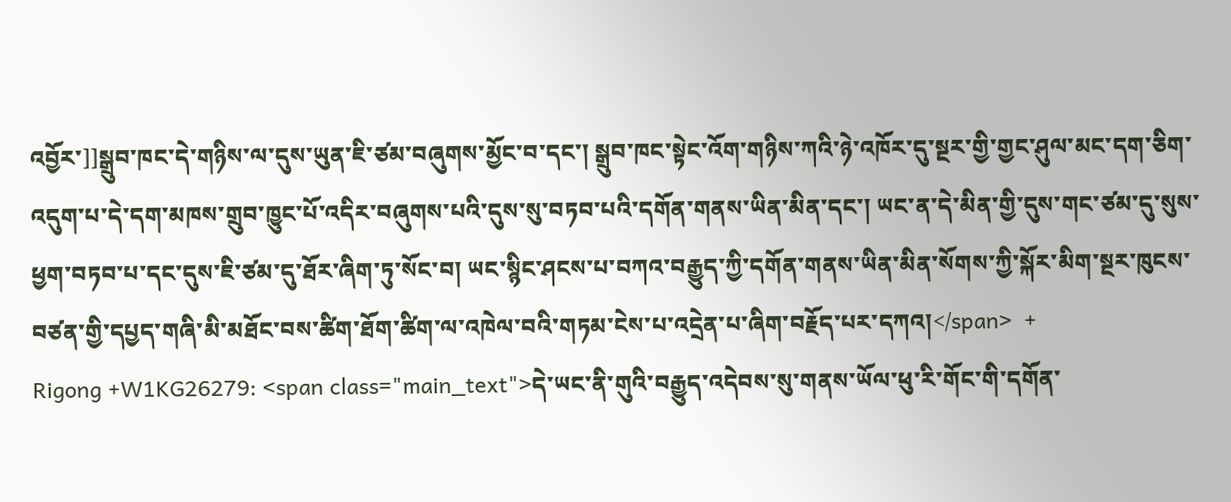འབྱོར་]]སྒྲུབ་ཁང་དེ་གཉིས་ལ་དུས་ཡུན་ཇི་ཙམ་བཞུགས་མྱོང་བ་དང་། སྒྲུབ་ཁང་སྟེང་འོག་གཉིས་ཀའི་ཉེ་འཁོར་དུ་སྔར་གྱི་གྱང་ཤུལ་མང་དག་ཅིག་འདུག་པ་དེ་དག་མཁས་གྲུབ་ཁྱུང་པོ་འདིར་བཞུགས་པའི་དུས་སུ་བཏབ་པའི་དགོན་གནས་ཡིན་མིན་དང་། ཡང་ན་དེ་མིན་གྱི་དུས་གང་ཙམ་དུ་སུས་ཕྱག་བཏབ་པ་དང་དུས་ཇི་ཙམ་དུ་ཐོར་ཞིག་ཏུ་སོང་བ། ཡང་སྙིང་ཤངས་པ་བཀའ་བརྒྱུད་ཀྱི་དགོན་གནས་ཡིན་མིན་སོགས་ཀྱི་སྐོར་མིག་སྔར་ཁུངས་བཙན་གྱི་དཔྱད་གཞི་མི་མཐོང་བས་ཚིག་ཐོག་ཚིག་ལ་འཁེལ་བའི་གཏམ་ངེས་པ་འདྲེན་པ་ཞིག་བརྗོད་པར་དཀའ།</span>  +
Rigong +W1KG26279: <span class="main_text">དེ་ཡང་ནི་གུའི་བརྒྱུད་འདེབས་སུ་གནས་ཡོལ་ཕུ་རི་གོང་གི་དགོན་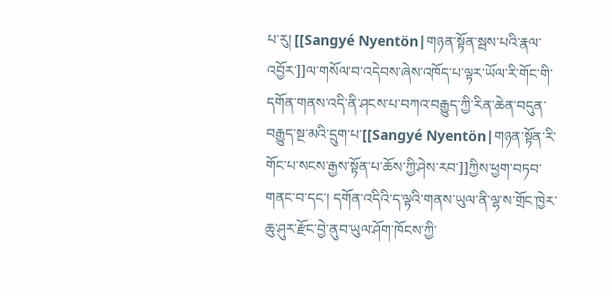པ་རུ། [[Sangyé Nyentön|གཉན་སྟོན་སྦས་པའི་རྣལ་འབྱོར་]]ལ་གསོལ་བ་འདེབས་ཞེས་འཁོད་པ་ལྟར་ཡོལ་རི་གོང་གི་དགོན་གནས་འདི་ནི་ཤངས་པ་བཀའ་བརྒྱུད་ཀྱི་རིན་ཆེན་བདུན་བརྒྱུད་སྔ་མའི་དྲུག་པ་[[Sangyé Nyentön|གཉན་སྟོན་རི་གོང་པ་སངས་རྒྱས་སྟོན་པ་ཆོས་ཀྱི་ཤེས་རབ་]]ཀྱིས་ཕྱག་བཏབ་གནང་བ་དང་། དགོན་འདིའི་ད་ལྟའི་གནས་ཡུལ་ནི་ལྷ་ས་གྲོང་ཁྱེར་ཆུ་ཤུར་རྫོང་བྱེ་ནུབ་ཡུལ་ཤོག་ཁོངས་ཀྱི་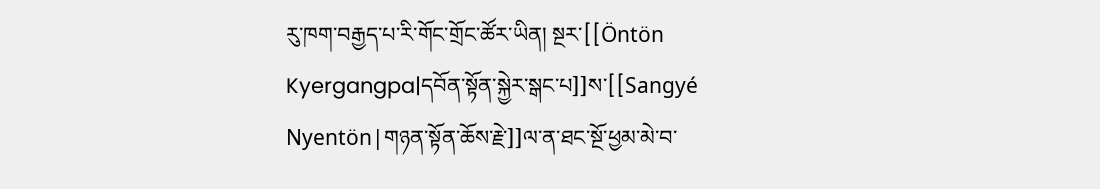རུ་ཁག་བརྒྱད་པ་རི་གོང་གྲོང་ཚོར་ཡིན། སྔར་[[Öntön Kyergangpa|དབོན་སྟོན་སྐྱེར་སྒང་པ]]ས་[[Sangyé Nyentön|གཉན་སྟོན་ཆོས་རྗེ་]]ལ་ན་ཐང་སྔོ་ཕྱམ་མེ་བ་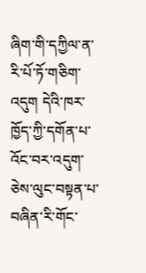ཞིག་གི་དཀྱིལ་ན་རི་པོ་ཏོ་གཅིག་འདུག དེའི་ཁར་ཁྱོད་ཀྱི་དགོན་པ་འོང་བར་འདུག་ཅེས་ལུང་བསྟན་པ་བཞིན་རི་གོང་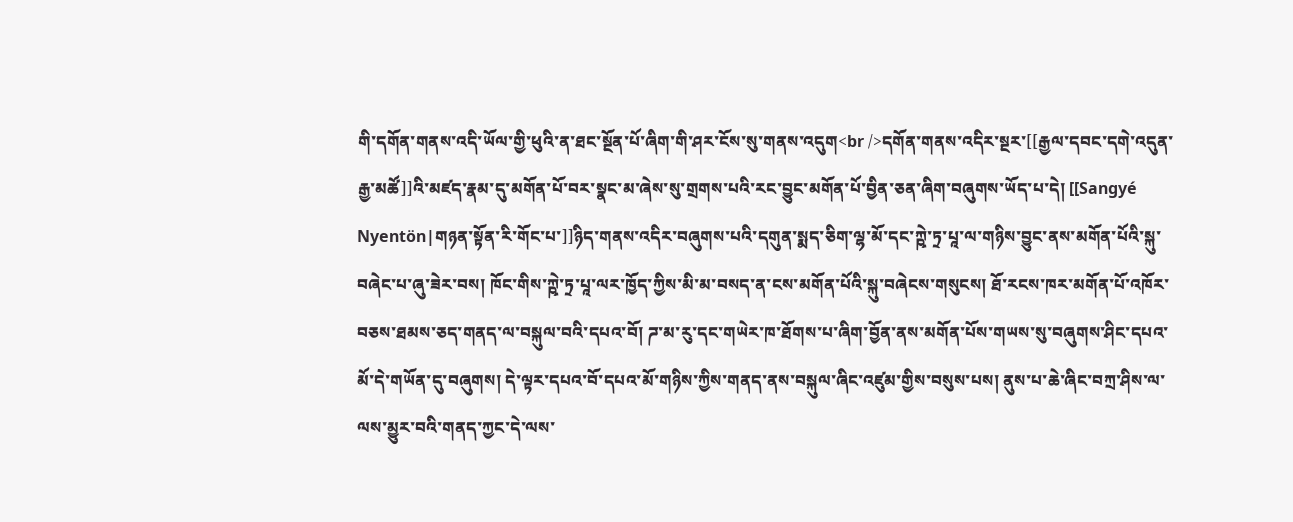གི་དགོན་གནས་འདི་ཡོལ་གྱི་ཕུའི་ན་ཐང་སྔོན་པོ་ཞིག་གི་ཤར་ངོས་སུ་གནས་འདུག<br />དགོན་གནས་འདིར་སྔར་[[རྒྱལ་དབང་དགེ་འདུན་རྒྱ་མཚོ]]འི་མཛད་རྣམ་དུ་མགོན་པོ་བར་སྣང་མ་ཞེས་སུ་གྲགས་པའི་རང་བྱུང་མགོན་པོ་བྱིན་ཅན་ཞིག་བཞུགས་ཡོད་པ་དེ། [[Sangyé Nyentön|གཉན་སྟོན་རི་གོང་པ་]]ཉིད་གནས་འདིར་བཞུགས་པའི་དགུན་སྨད་ཅིག་ལྷ་མོ་དང་ཀྵེ་ཏྲ་པཱ་ལ་གཉིས་བྱུང་ནས་མགོན་པོའི་སྐུ་བཞེང་པ་ཞུ་ཟེར་བས། ཁོང་གིས་ཀྵེ་ཏྲ་པཱ་ལར་ཁྱོད་ཀྱིས་མི་མ་བསད་ན་ངས་མགོན་པོའི་སྐུ་བཞེངས་གསུངས། ཐོ་རངས་ཁར་མགོན་པོ་འཁོར་བཅས་ཐམས་ཅད་གནད་ལ་བསྐུལ་བའི་དཔའ་བོ། ཌ་མ་རུ་དང་གཡེར་ཁ་ཐོགས་པ་ཞིག་བྱོན་ནས་མགོན་པོས་གཡས་སུ་བཞུགས་ཤིང་དཔའ་མོ་དེ་གཡོན་དུ་བཞུགས། དེ་ལྟར་དཔའ་བོ་དཔའ་མོ་གཉིས་ཀྱིས་གནད་ནས་བསྐུལ་ཞིང་འཛུམ་གྱིས་བསུས་པས། ནུས་པ་ཆེ་ཞིང་བཀྲ་ཤིས་ལ་ལས་མྱུར་བའི་གནད་ཀྱང་དེ་ལས་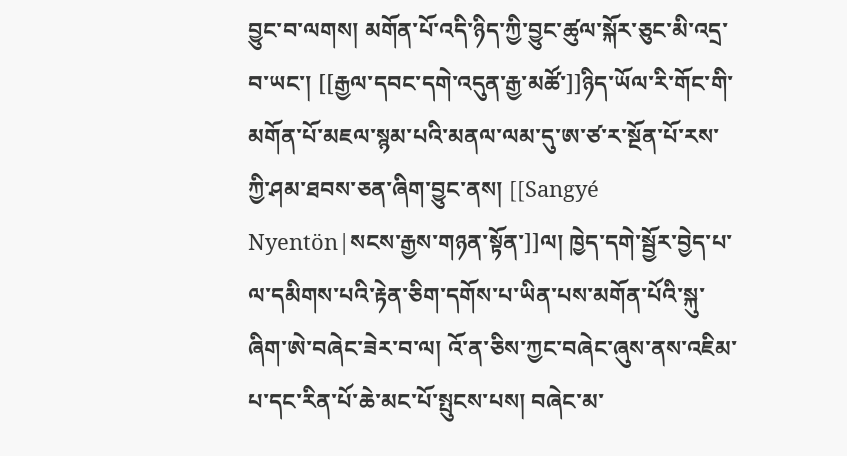བྱུང་བ་ལགས། མགོན་པོ་འདི་ཉིད་ཀྱི་བྱུང་ཚུལ་སྐོར་ཅུང་མི་འདྲ་བ་ཡང་། [[རྒྱལ་དབང་དགེ་འདུན་རྒྱ་མཚོ་]]ཉིད་ཡོལ་རི་གོང་གི་མགོན་པོ་མཇལ་སྙམ་པའི་མནལ་ལམ་དུ་ཨ་ཙ་ར་སྔོན་པོ་རས་ཀྱི་ཤམ་ཐབས་ཅན་ཞིག་བྱུང་ནས། [[Sangyé Nyentön|སངས་རྒྱས་གཉན་སྟོན་]]ལ། ཁྱེད་དགེ་སྦྱོར་བྱེད་པ་ལ་དམིགས་པའི་རྟེན་ཅིག་དགོས་པ་ཡིན་པས་མགོན་པོའི་སྐུ་ཞིག་ཨེ་བཞེང་ཟེར་བ་ལ། འོ་ན་ཅིས་ཀྱང་བཞེང་ཞུས་ནས་འཇིམ་པ་དང་རིན་པོ་ཆེ་མང་པོ་སྤུངས་པས། བཞེང་མ་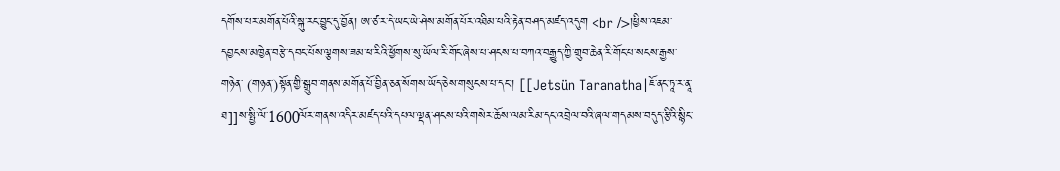དགོས་པར་མགོན་པོའི་སྐུ་རང་བྱུང་དུ་བྱོན། ཨ་ཙ་ར་དེ་ཡང་ཡེ་ཤེས་མགོན་པོར་འཐིམ་པའི་རྟེན་བཤད་མཛད་འདུག <br />།ཕྱིས་འཇམ་དབྱངས་མཁྱེན་བརྩེ་དབང་པོས་ལྕགས་ཟམ་ཕ་རིའི་ཕྱོགས་སུ་ཡོལ་རི་གོང་ཞེས་པ་ཤངས་པ་བཀའ་བརྒྱུད་ཀྱི་གྲུབ་ཆེན་རི་གོང་པ་སངས་རྒྱས་གཉེན་ (གཉན་)སྟོན་གྱི་སྒྲུབ་གནས་མགོན་པོ་བྱིན་ཅན་སོགས་ཡོད་ཅེས་གསུངས་པ་དང་། [[Jetsün Taranatha|ཇོ་ནང་ཏཱ་ར་ནཱ་ཐ]]ས་སྤྱི་ལོ་1600ལོར་གནས་འདིར་མཛད་པའི་དཔལ་ལྡན་ཤངས་པའི་གསེར་ཆོས་ལམ་རིམ་དང་འབྲེལ་བའི་ཞལ་གདམས་བདུད་རྩིའི་སྙིང་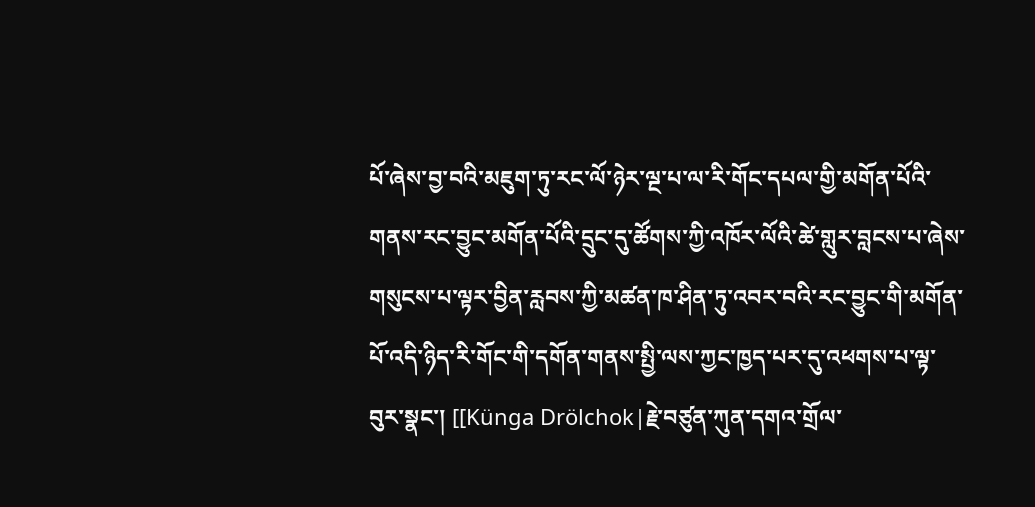པོ་ཞེས་བྱ་བའི་མཇུག་ཏུ་རང་ལོ་ཉེར་ལྔ་པ་ལ་རི་གོང་དཔལ་གྱི་མགོན་པོའི་གནས་རང་བྱུང་མགོན་པོའི་དྲུང་དུ་ཚོགས་ཀྱི་འཁོར་ལོའི་ཚེ་གླུར་བླངས་པ་ཞེས་གསུངས་པ་ལྟར་བྱིན་རླབས་ཀྱི་མཚན་ཁ་ཤིན་ཏུ་འབར་བའི་རང་བྱུང་གི་མགོན་པོ་འདི་ཉིད་རི་གོང་གི་དགོན་གནས་སྤྱི་ལས་ཀྱང་ཁྱད་པར་དུ་འཕགས་པ་ལྟ་བུར་སྣང་། [[Künga Drölchok|རྗེ་བཙུན་ཀུན་དགའ་གྲོལ་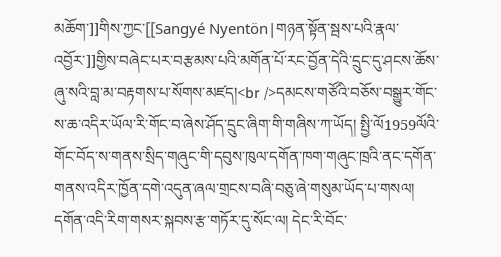མཆོག་]]གིས་ཀྱང་[[Sangyé Nyentön|གཉན་སྟོན་སྦས་པའི་རྣལ་འབྱོར་]]གྱིས་བཞེང་པར་བརྩམས་པའི་མགོན་པོ་རང་བྱོན་དེའི་དྲུང་དུ་ཤངས་ཆོས་ཞུ་སའི་བླ་མ་བརྟགས་པ་སོགས་མཛད།<br />དམངས་གཙོའི་བཅོས་བསྒྱུར་གོང་ས་ཆ་འདིར་ཡོལ་རི་གོང་བ་ཞེས་ཤོད་དྲུང་ཞིག་གི་གཞིས་ཀ་ཡོད། སྤྱི་ལོ1959ལོའི་གོང་བོད་ས་གནས་སྲིད་གཞུང་གི་དབུས་ཁུལ་དགོན་ཁག་གཞུང་ཁྲའི་ནང་དགོན་གནས་འདིར་ཁྱོན་དགེ་འདུན་ཞལ་གྲངས་བཞི་བཅུ་ཞེ་གསུམ་ཡོད་པ་གསལ། དགོན་འདི་རིག་གསར་སྐབས་རྩ་གཏོར་དུ་སོང་ལ། དེང་རི་བོང་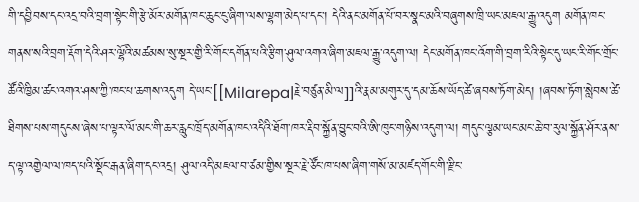གི་དབྱིབས་དང་འདྲ་བའི་བྲག་སྟེང་གི་རྩེ་མོར་མགོན་ཁང་ཆུང་ངུ་ཞིག་ལས་ལྷག་མེད་པ་དང་། དེའི་ནང་མགོན་པོ་བར་སྣང་མའི་བཞུགས་ཁྲི་ཡང་མཇལ་རྒྱུ་འདུག མགོན་ཁང་གནས་སའི་བྲག་རྡོག་དེའི་ཤར་ལྷོའི་མཚམས་སུ་སྔར་གྱི་རི་གོང་དགོན་པའི་རྩིག་ཤུལ་འགའ་ཞིག་མཇལ་རྒྱུ་འདུག་ལ། དེང་མགོན་ཁང་འོག་གི་བྲག་རིའི་སྟེང་དུ་ཡང་རི་གོང་གྲོང་ཚོའི་ཁྱིམ་ཚང་འགའ་ཤས་ཀྱི་ཁང་པ་ཆགས་འདུག དེ་ཡང་[[Milarepa|རྗེ་བཙུན་མི་ལ]]འི་རྣམ་མགུར་དུ་དམ་ཆོས་ཡོད་ཚེ་ཞབས་ཏོག་མེད། །ཞབས་ཏོག་སླེབས་ཚེ་ཐིགས་པས་གདུངས་ཞེས་པ་ལྟར་ལོ་མང་གི་ཆར་རླུང་ཁྲོད་མགོན་ཁང་འདིའི་ཐོག་ཁར་རྡིབ་སྐྱོན་བྱུང་བའི་ཨི་ཁུང་གཉིས་འདུག་ལ། གདུང་ལྕམ་ཡང་མང་ཆེ་བ་རུལ་སྐྱོན་ཤོར་ནས་ད་ལྟ་འགྱེལ་ལ་ཁད་པའི་སྡོང་རྒན་ཞིག་དང་འདྲ། ཤུལ་འདི་མཇལ་བ་ཙམ་གྱིས་སྔར་རྗེ་ཙོང་ཁ་པས་ཞིག་གསོ་མ་མཛད་གོང་གི་རྫིང་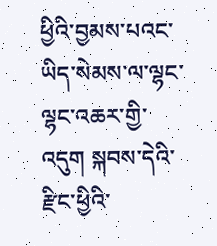ཕྱིའི་བྱམས་པའང་ཡིད་སེམས་ལ་ལྷང་ལྷང་འཆར་གྱི་འདུག སྐབས་དེའི་རྫིང་ཕྱིའི་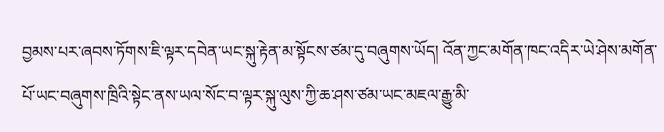བྱམས་པར་ཞབས་ཏོགས་ཇི་ལྟར་དབེན་ཡང་སྐུ་རྟེན་མ་སྟོངས་ཙམ་དུ་བཞུགས་ཡོད། འོན་ཀྱང་མགོན་ཁང་འདིར་ཡེ་ཤེས་མགོན་པོ་ཡང་བཞུགས་ཁྲིའི་སྟེང་ནས་ཡལ་སོང་བ་ལྟར་སྐུ་ལུས་ཀྱི་ཆ་ཤས་ཙམ་ཡང་མཇལ་རྒྱུ་མི་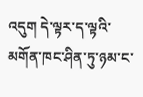འདུག དེ་ལྟར་ད་ལྟའི་མགོན་ཁང་ཤིན་ཏུ་ཉམ་ང་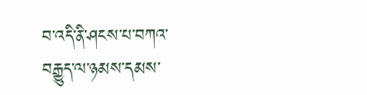བ་འདི་ནི་ཤངས་པ་བཀའ་བརྒྱུད་ལ་ཉམས་དམས་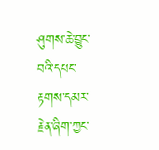ཤུགས་ཆེ་བྱུང་བའི་དཔང་རྟགས་དམར་རྗེན་ཞིག་ཀྱང་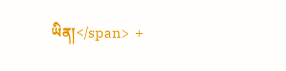ཡིན།</span>  +